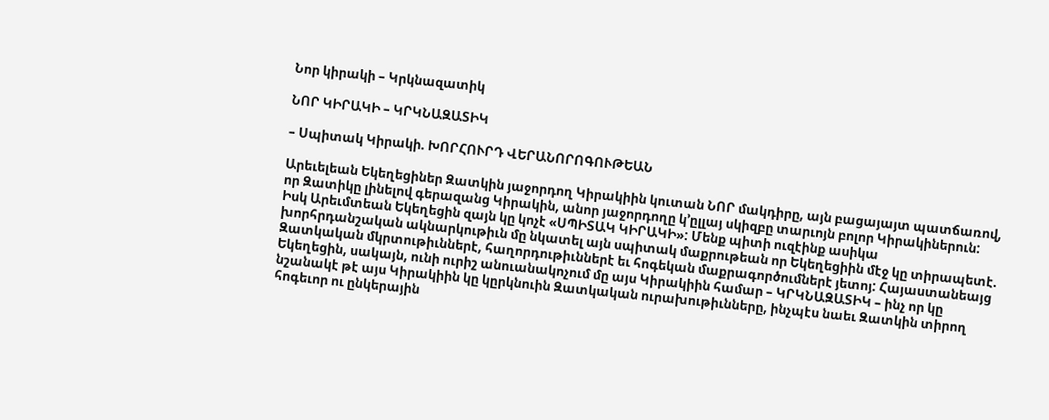Նոր կիրակի – Կրկնազատիկ

ՆՈՐ ԿԻՐԱԿԻ – ԿՐԿՆԱԶԱՏԻԿ

– Սպիտակ Կիրակի. ԽՈՐՀՈՒՐԴ ՎԵՐԱՆՈՐՈԳՈՒԹԵԱՆ

Արեւելեան Եկեղեցիներ Զատկին յաջորդող Կիրակիին կուտան ՆՈՐ մակդիրը, այն բացայայտ պատճառով, որ Զատիկը լինելով գերազանց Կիրակին, անոր յաջորդողը կ’ըլլայ սկիզբը տարւոյն բոլոր Կիրակիներուն: Իսկ Արեւմտեան Եկեղեցին զայն կը կոչէ «ՍՊԻՏԱԿ ԿԻՐԱԿԻ»: Մենք պիտի ուզէինք ասիկա խորհրդանշական ակնարկութիւն մը նկատել այն սպիտակ մաքրութեան որ Եկեղեցիին մէջ կը տիրապետէ. Զատկական մկրտութիւններէ, հաղորդութիւններէ եւ հոգեկան մաքրագործումներէ յետոյ: Հայաստանեայց Եկեղեցին, սակայն, ունի ուրիշ անուանակոչում մը այս Կիրակիին համար – ԿՐԿՆԱԶԱՏԻԿ – ինչ որ կը նշանակէ թէ այս Կիրակիին կը կըրկնուին Զատկական ուրախութիւնները, ինչպէս նաեւ Զատկին տիրող հոգեւոր ու ընկերային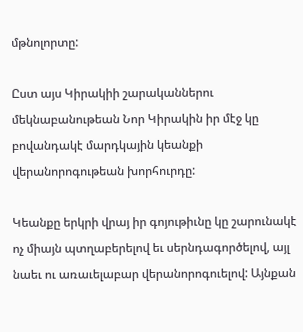մթնոլորտը:

Ըստ այս Կիրակիի շարականներու մեկնաբանութեան Նոր Կիրակին իր մէջ կը բովանդակէ մարդկային կեանքի վերանորոգութեան խորհուրդը:

Կեանքը երկրի վրայ իր գոյութիւնը կը շարունակէ ոչ միայն պտղաբերելով եւ սերնդագործելով, այլ նաեւ ու առաւելաբար վերանորոգուելով: Այնքան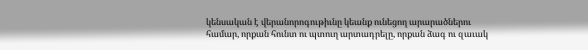կենսական է վերանորոգութիւնը կեանք ունեցող արարածներու համար, որքան հունտ ու պտուղ արտադրելը, որքան ձագ ու զաւակ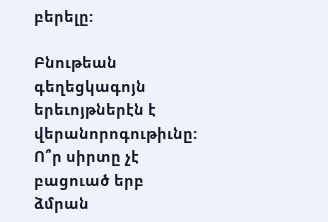բերելը:

Բնութեան գեղեցկագոյն երեւոյթներէն է վերանորոգութիւնը: Ո՞ր սիրտը չէ բացուած երբ ձմրան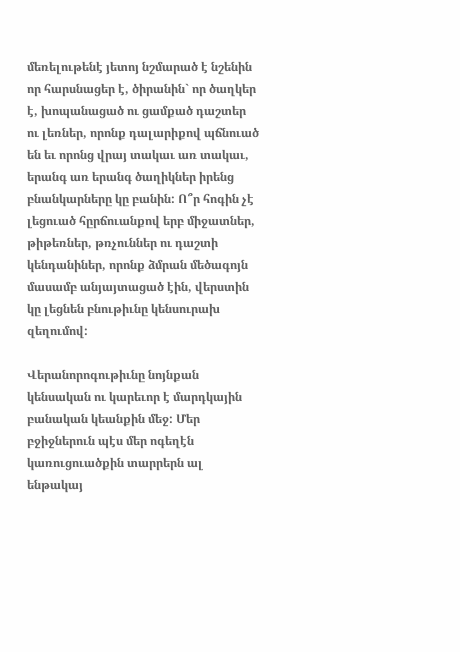մեռելութենէ յետոյ նշմարած է նշենին որ հարսնացեր է, ծիրանին` որ ծաղկեր է, խոպանացած ու ցամքած դաշտեր ու լեռներ, որոնք դալարիքով պճնուած են եւ որոնց վրայ տակաւ առ տակաւ, երանգ առ երանգ ծաղիկներ իրենց բնանկարները կը բանին: Ո՞ր հոգին չէ լեցուած հըրճուանքով երբ միջատներ, թիթեռներ, թռչուններ ու դաշտի կենդանիներ, որոնք ձմրան մեծագոյն մասամբ անյայտացած էին, վերստին կը լեցնեն բնութիւնը կենսուրախ զեղումով:

Վերանորոգութիւնը նոյնքան կենսական ու կարեւոր է մարդկային բանական կեանքին մեջ: Մեր բջիջներուն պէս մեր ոգեղէն կառուցուածքին տարրերն ալ ենթակայ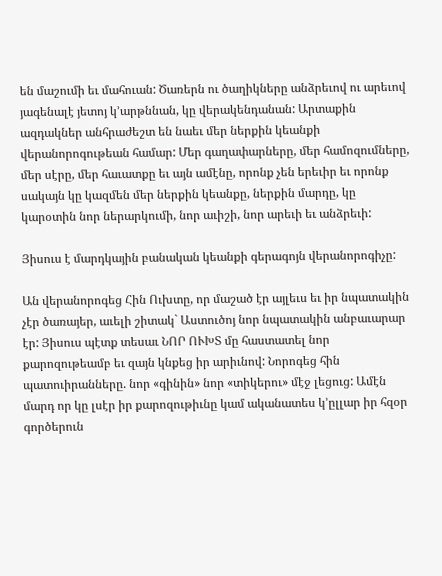են մաշումի եւ մահուան: Ծառերն ու ծաղիկները անձրեւով ու արեւով յագենալէ յետոյ կ’արթննան, կը վերակենդանան: Արտաքին ազդակներ անհրաժեշտ են նաեւ մեր ներքին կեանքի վերանորոգութեան համար: Մեր գաղափարները, մեր համոզումները, մեր սէրը, մեր հաւատքը եւ այն ամէնը, որոնք չեն երեւիր եւ որոնք սակայն կը կազմեն մեր ներքին կեանքը, ներքին մարդը, կը կարօտին նոր ներարկումի, նոր աւիշի, նոր արեւի եւ անձրեւի:

Յիսուս է մարդկային բանական կեանքի գերագոյն վերանորոգիչը:

Ան վերանորոգեց Հին Ուխտը, որ մաշած էր այլեւս եւ իր նպատակին չէր ծառայեր, աւելի շիտակ` Աստուծոյ նոր նպատակին անբաւարար էր: Յիսուս պէտք տեսաւ ՆՈՐ ՈՒԽՏ մը հաստատել նոր քարոզութեամբ եւ զայն կնքեց իր արիւնով: Նորոգեց հին պատուիրանները. նոր «գինին» նոր «տիկերու» մէջ լեցուց: Ամէն մարդ որ կը լսէր իր քարոզութիւնը կամ ականատես կ’ըլլար իր հզօր գործերուն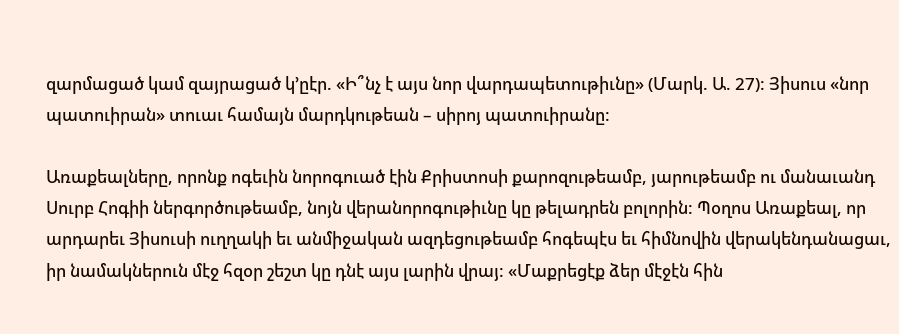զարմացած կամ զայրացած կ’ըէր. «Ի՞նչ է այս նոր վարդապետութիւնը» (Մարկ. Ա. 27): Յիսուս «նոր պատուիրան» տուաւ համայն մարդկութեան – սիրոյ պատուիրանը:

Առաքեալները, որոնք ոգեւին նորոգուած էին Քրիստոսի քարոզութեամբ, յարութեամբ ու մանաւանդ Սուրբ Հոգիի ներգործութեամբ, նոյն վերանորոգութիւնը կը թելադրեն բոլորին: Պօղոս Առաքեալ, որ արդարեւ Յիսուսի ուղղակի եւ անմիջական ազդեցութեամբ հոգեպէս եւ հիմնովին վերակենդանացաւ, իր նամակներուն մէջ հզօր շեշտ կը դնէ այս լարին վրայ: «Մաքրեցէք ձեր մէջէն հին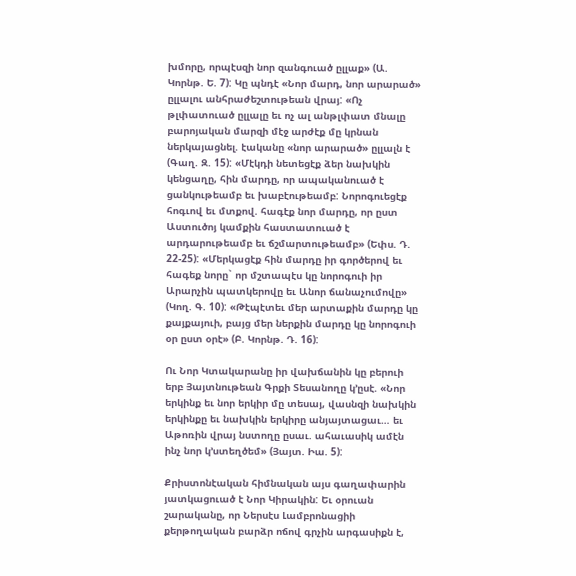խմորը, որպէսզի նոր զանգուած ըլլաք» (Ա. Կորնթ. Ե. 7): Կը պնդէ «Նոր մարդ, նոր արարած» ըլլալու անհրաժեշտութեան վրայ: «Ոչ թլփատուած ըլլալը եւ ոչ ալ անթլփատ մնալը բարոյական մարզի մէջ արժէք մը կրնան ներկայացնել. էականը «նոր արարած» ըլլալն է (Գաղ. Զ. 15): «Մէկդի նետեցէք ձեր նախկին կենցաղը, հին մարդը, որ ապականուած է ցանկութեամբ եւ խաբէութեամբ: Նորոգուեցէք հոգւով եւ մտքով. հագէք նոր մարդը, որ ըստ Աստուծոյ կամքին հաստատուած է արդարութեամբ եւ ճշմարտութեամբ» (Եփս. Դ. 22-25): «Մերկացէք հին մարդը իր գործերով եւ հագեք նորը` որ մշտապէս կը նորոգուի իր Արարչին պատկերովը եւ Անոր ճանաչումովը» (Կող. Գ. 10): «Թէպէտեւ մեր արտաքին մարդը կը քայքայուի, բայց մեր ներքին մարդը կը նորոգուի օր ըստ օրէ» (Բ. Կորնթ. Դ. 16):

Ու Նոր Կտակարանը իր վախճանին կը բերուի երբ Յայտնութեան Գրքի Տեսանողը կ’ըսէ. «Նոր երկինք եւ նոր երկիր մը տեսայ, վասնզի նախկին երկինքը եւ նախկին երկիրը անյայտացաւ… եւ Աթոռին վրայ նստողը ըսաւ. ահաւասիկ ամէն ինչ նոր կ’ստեղծեմ» (Յայտ. Իա. 5):

Քրիստոնէական հիմնական այս գաղափարին յատկացուած է Նոր Կիրակին: Եւ օրուան շարականը, որ Ներսէս Լամբրոնացիի քերթողական բարձր ոճով գրչին արգասիքն է,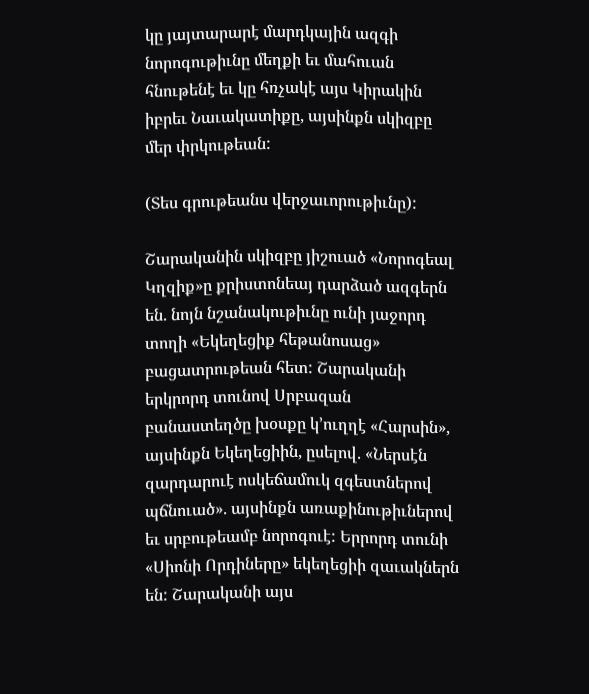կը յայտարարէ մարդկային ազգի նորոգութիւնը մեղքի եւ մահուան հնութենէ եւ կը հռչակէ այս Կիրակին իբրեւ Նաւակատիքը, այսինքն սկիզբը մեր փրկութեան:

(Տես գրութեանս վերջաւորութիւնը):

Շարականին սկիզբը յիշուած «Նորոգեալ Կղզիք»ը քրիստոնեայ դարձած ազգերն են. նոյն նշանակութիւնը ունի յաջորդ տողի «Եկեղեցիք հեթանոսաց» բացատրութեան հետ: Շարականի երկրորդ տունով Սրբազան բանաստեղծը խօսքը կ’ուղղէ «Հարսին», այսինքն Եկեղեցիին, ըսելով. «Ներսէն զարդարուէ ոսկեճամուկ զգեստներով պճնուած». այսինքն առաքինութիւներով եւ սրբութեամբ նորոգուէ: Երրորդ տունի «Սիոնի Որդիները» եկեղեցիի զաւակներն են: Շարականի այս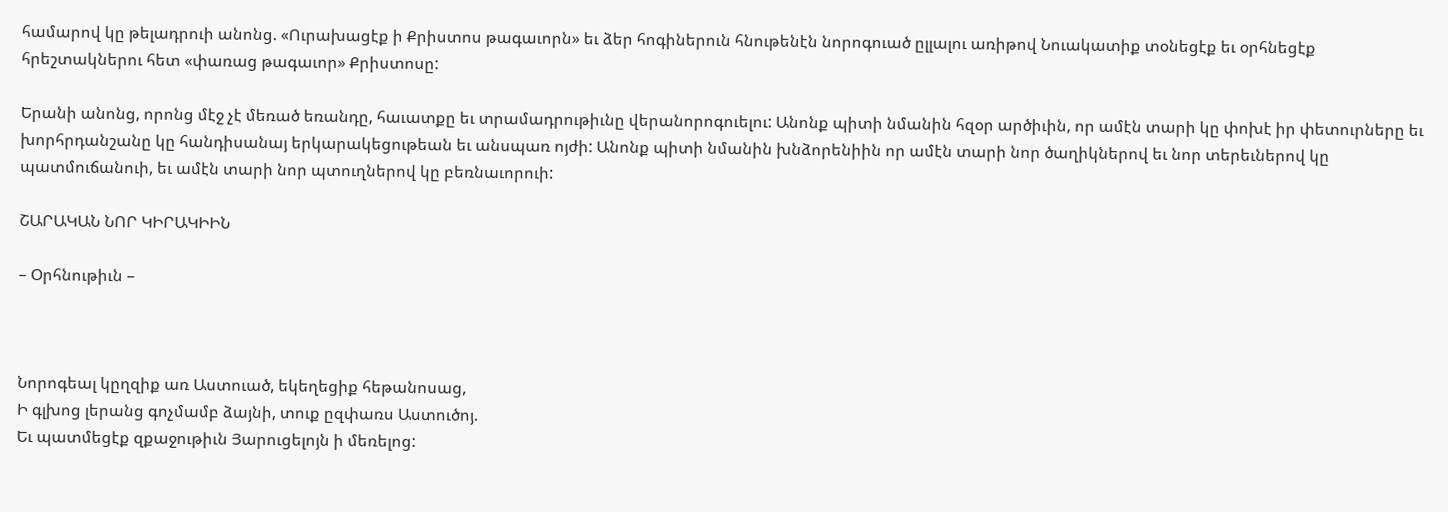համարով կը թելադրուի անոնց. «Ուրախացէք ի Քրիստոս թագաւորն» եւ ձեր հոգիներուն հնութենէն նորոգուած ըլլալու առիթով Նուակատիք տօնեցէք եւ օրհնեցէք հրեշտակներու հետ «փառաց թագաւոր» Քրիստոսը:

Երանի անոնց, որոնց մէջ չէ մեռած եռանդը, հաւատքը եւ տրամադրութիւնը վերանորոգուելու: Անոնք պիտի նմանին հզօր արծիւին, որ ամէն տարի կը փոխէ իր փետուրները եւ խորհրդանշանը կը հանդիսանայ երկարակեցութեան եւ անսպառ ոյժի: Անոնք պիտի նմանին խնձորենիին որ ամէն տարի նոր ծաղիկներով եւ նոր տերեւներով կը պատմուճանուի, եւ ամէն տարի նոր պտուղներով կը բեռնաւորուի:

ՇԱՐԱԿԱՆ ՆՈՐ ԿԻՐԱԿԻԻՆ

– Օրհնութիւն –



Նորոգեալ կըղզիք առ Աստուած, եկեղեցիք հեթանոսաց,
Ի գլխոց լերանց գոչմամբ ձայնի, տուք ըզփառս Աստուծոյ.
Եւ պատմեցէք զքաջութիւն Յարուցելոյն ի մեռելոց: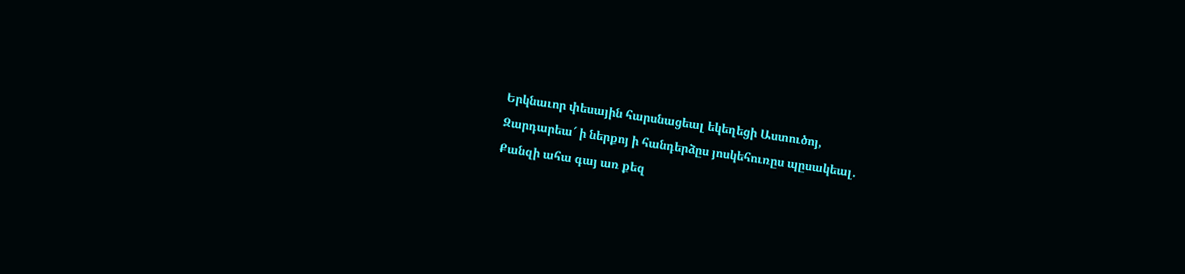Երկնաւոր փեսային հարսնացեալ եկեղեցի Աստուծոյ,
Զարդարեա՜ ի ներքոյ ի հանդերձըս յոսկեհուռըս պըսակեալ.
Քանզի ահա գայ առ քեզ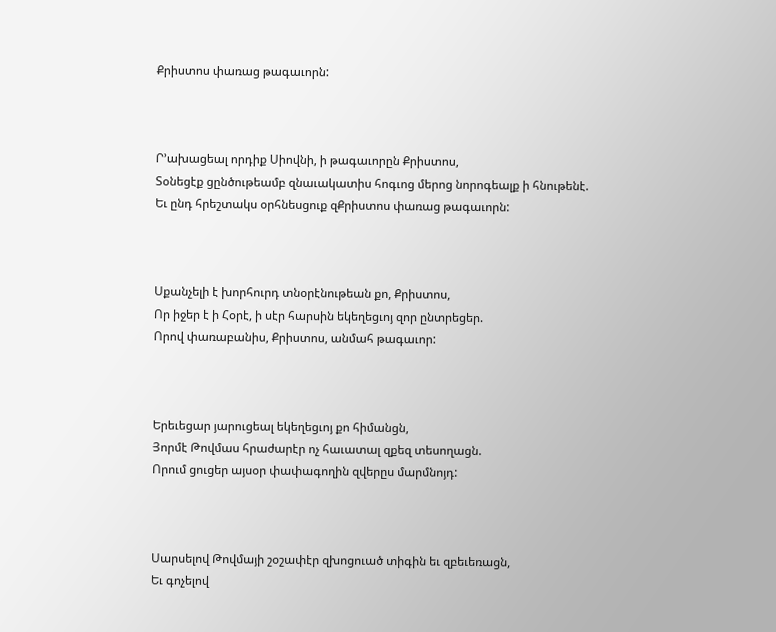Քրիստոս փառաց թագաւորն:



Ր’ախացեալ որդիք Սիովնի, ի թագաւորըն Քրիստոս,
Տօնեցէք ցընծութեամբ զնաւակատիս հոգւոց մերոց նորոգեալք ի հնութենէ.
Եւ ընդ հրեշտակս օրհնեսցուք զՔրիստոս փառաց թագաւորն:



Սքանչելի է խորհուրդ տնօրէնութեան քո, Քրիստոս,
Որ իջեր է ի Հօրէ, ի սէր հարսին եկեղեցւոյ զոր ընտրեցեր.
Որով փառաբանիս, Քրիստոս, անմահ թագաւոր:



Երեւեցար յարուցեալ եկեղեցւոյ քո հիմանցն,
Յորմէ Թովմաս հրաժարէր ոչ հաւատալ զքեզ տեսողացն.
Որում ցուցեր այսօր փափագողին զվերըս մարմնոյդ:



Սարսելով Թովմայի շօշափէր զխոցուած տիգին եւ զբեւեռացն,
Եւ գոչելով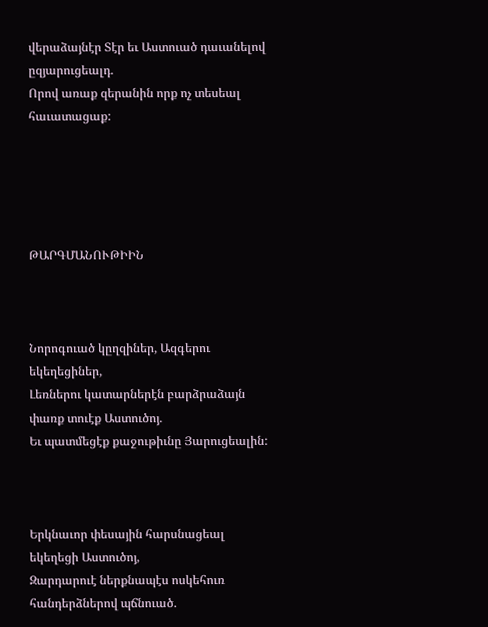վերաձայնէր Տէր եւ Աստուած դաւանելով ըզյարուցեալդ.
Որով առաք զերանին որք ոչ տեսեալ հաւատացաք:





ԹԱՐԳՄԱՆՈՒԹԻԻՆ



Նորոգուած կըղզիներ, Ազգերու եկեղեցիներ,
Լեռներու կատարներէն բարձրաձայն փառք տուէք Աստուծոյ.
Եւ պատմեցէք քաջութիւնը Յարուցեալին:



Երկնաւոր փեսային հարսնացեալ եկեղեցի Աստուծոյ,
Զարդարուէ ներքնապէս ոսկեհուռ հանդերձներով պճնուած.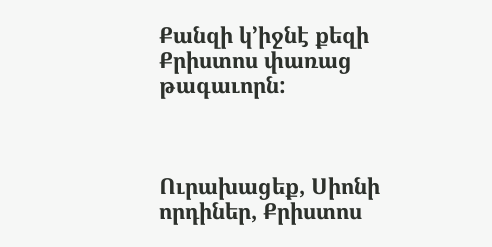Քանզի կ’իջնէ քեզի Քրիստոս փառաց թագաւորն:



Ուրախացեք, Սիոնի որդիներ, Քրիստոս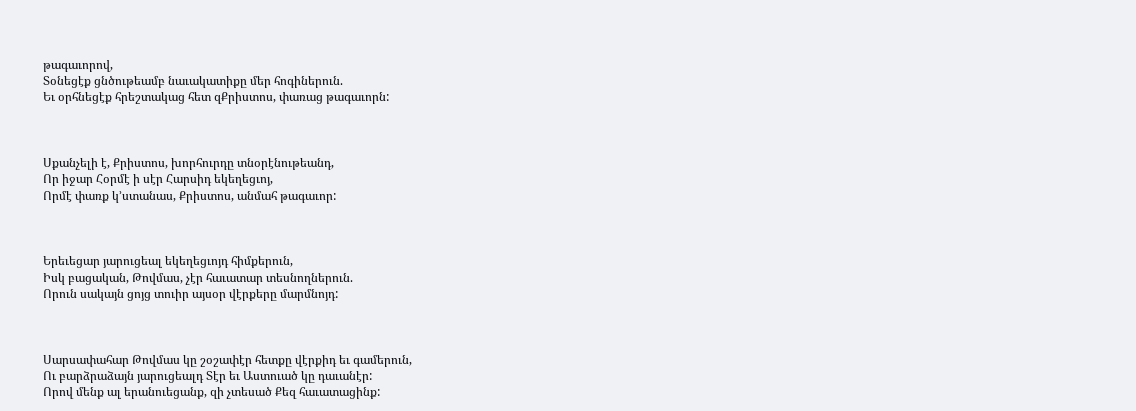թագաւորով,
Տօնեցէք ցնծութեամբ նաւակատիքը մեր հոգիներուն.
Եւ օրհնեցէք հրեշտակաց հետ զՔրիստոս, փառաց թագաւորն:



Սքանչելի է, Քրիստոս, խորհուրդը տնօրէնութեանդ,
Որ իջար Հօրմէ ի սէր Հարսիդ եկեղեցւոյ,
Որմէ փառք կ’ստանաս, Քրիստոս, անմահ թագաւոր:



Երեւեցար յարուցեալ եկեղեցւոյդ հիմքերուն,
Իսկ բացական, Թովմաս, չէր հաւատար տեսնողներուն.
Որուն սակայն ցոյց տուիր այսօր վէրքերը մարմնոյդ:



Սարսափահար Թովմաս կը շօշափէր հետքը վէրքիդ եւ գամերուն,
Ու բարձրաձայն յարուցեալդ Տէր եւ Աստուած կը դաւանէր:
Որով մենք ալ երանուեցանք, զի չտեսած Քեզ հաւատացինք: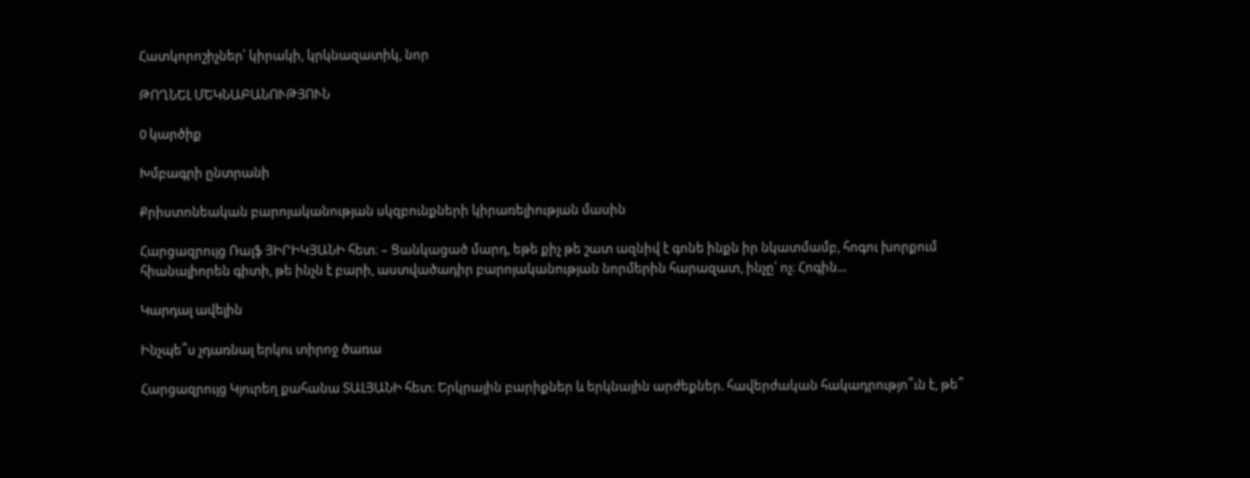Հատկորոշիչներ՝ կիրակի, կրկնազատիկ, նոր

ԹՈՂՆԵԼ ՄԵԿՆԱԲԱՆՈՒԹՅՈՒՆ

0 կարծիք

Խմբագրի ընտրանի

Քրիստոնեական բարոյականության սկզբունքների կիրառելիության մասին

Հարցազրույց Ռալֆ ՅԻՐԻԿՅԱՆԻ հետ։ – Ցանկացած մարդ, եթե քիչ թե շատ ազնիվ է գոնե ինքն իր նկատմամբ, հոգու խորքում հիանալիորեն գիտի, թե ինչն է բարի, աստվածադիր բարոյականության նորմերին հարազատ, ինչը՝ ոչ։ Հոգին...

Կարդալ ավելին

Ինչպե՞ս չդառնալ երկու տիրոջ ծառա

Հարցազրույց Կյուրեղ քահանա ՏԱԼՅԱՆԻ հետ։ Երկրային բարիքներ և երկնային արժեքներ. հավերժական հակադրությո՞ւն է, թե՞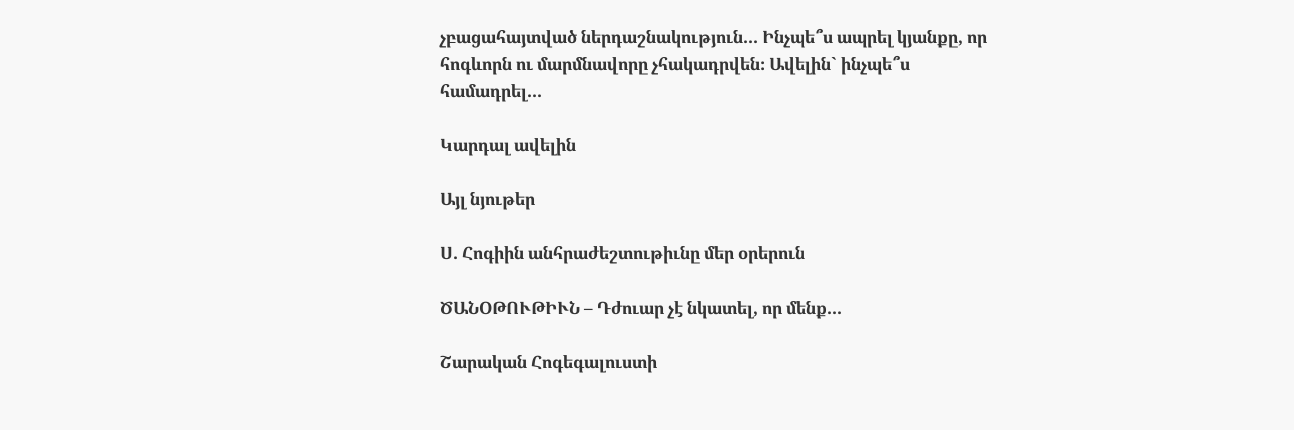չբացահայտված ներդաշնակություն... Ինչպե՞ս ապրել կյանքը, որ հոգևորն ու մարմնավորը չհակադրվեն։ Ավելին` ինչպե՞ս համադրել...

Կարդալ ավելին

Այլ նյութեր

Ս. Հոգիին անհրաժեշտութիւնը մեր օրերուն

ԾԱՆՕԹՈՒԹԻՒՆ – Դժուար չէ նկատել, որ մենք...

Շարական Հոգեգալուստի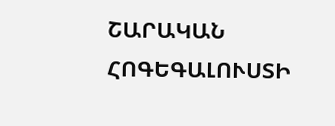ՇԱՐԱԿԱՆ ՀՈԳԵԳԱԼՈՒՍՏԻ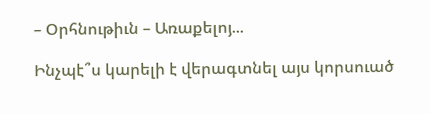– Օրհնութիւն – Առաքելոյ...

Ինչպէ՞ս կարելի է վերագտնել այս կորսուած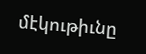մէկութիւնը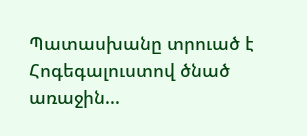Պատասխանը տրուած է Հոգեգալուստով ծնած առաջին...